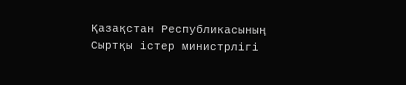Қазақстан Республикасының Сыртқы істер министрлігі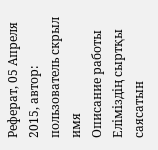Реферат, 05 Апреля 2015, автор: пользователь скрыл имя
Описание работы
Елiмiздiң сыртқы саясатын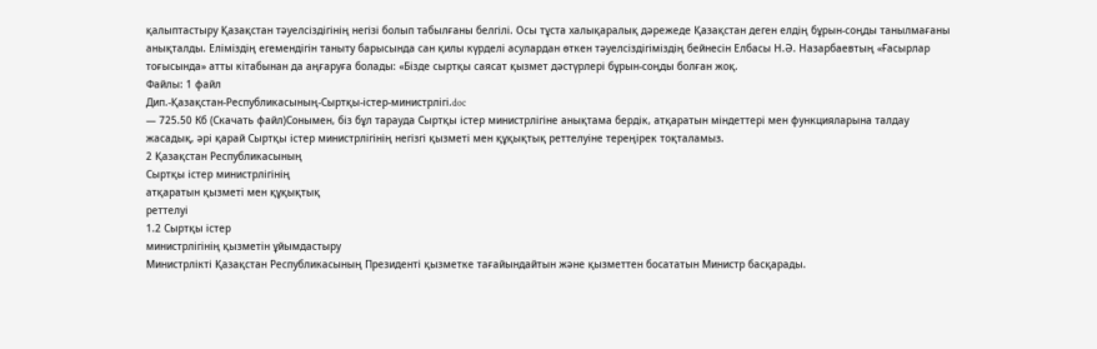қалыптастыру Қазақстан тәуелсiздiгiнiң негiзi болып табылғаны белгiлi. Осы тұста халықаралық дәрежеде Қазақстан деген елдiң бұрын-соңды танылмағаны анықталды. Елiмiздiң егемендiгiн таныту барысында сан қилы күрделi асулардан өткен тәуелсiздiгiмiздiң бейнесiн Елбасы Н.Ә. Назарбаевтың «Ғасырлар тоғысында» атты кiтабынан да аңғаруға болады: «Бiзде сыртқы саясат қызмет дәстүрлерi бұрын-соңды болған жоқ.
Файлы: 1 файл
Дип.-Қазақстан-Республикасының-Сыртқы-істер-министрлігі.doc
— 725.50 Кб (Скачать файл)Сонымен, біз бұл тарауда Сыртқы істер министрлігіне анықтама бердік, атқаратын міндеттері мен функцияларына талдау жасадық, әрі қарай Сыртқы істер министрлігінің негізгі қызметі мен құқықтық реттелуіне тереңірек тоқталамыз.
2 Қазақстан Республикасының
Сыртқы істер министрлігінің
атқаратын қызметі мен құқықтық
реттелуі
1.2 Сыртқы істер
министрлігінің қызметін ұйымдастыру
Министрлікті Қазақстан Республикасының Президенті қызметке тағайындайтын және қызметтен босататын Министр басқарады.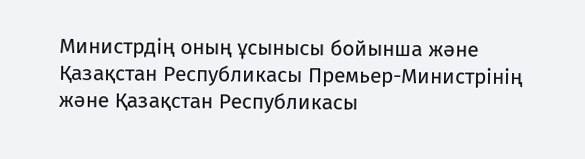Министрдің оның ұсынысы бойынша және Қазақстан Республикасы Премьер-Министрінің және Қазақстан Республикасы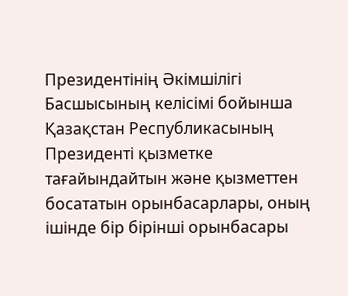Президентінің Әкімшілігі Басшысының келісімі бойынша Қазақстан Республикасының Президенті қызметке тағайындайтын және қызметтен босататын орынбасарлары, оның ішінде бір бірінші орынбасары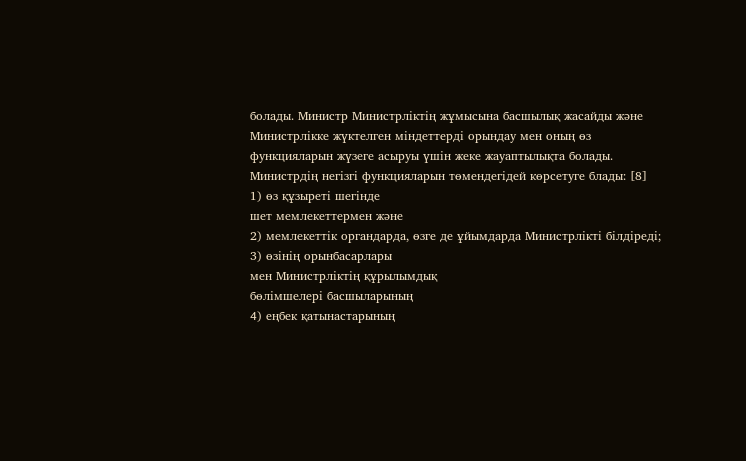болады. Министр Министрліктің жұмысына басшылық жасайды және Министрлікке жүктелген міндеттерді орындау мен оның өз функцияларын жүзеге асыруы үшін жеке жауаптылықта болады. Министрдің негізгі функцияларын төмендегідей көрсетуге блады: [8]
1) өз құзыреті шегінде
шет мемлекеттермен және
2) мемлекеттік органдарда, өзге де ұйымдарда Министрлікті білдіреді;
3) өзінің орынбасарлары
мен Министрліктің құрылымдық
бөлімшелері басшыларының
4) еңбек қатынастарының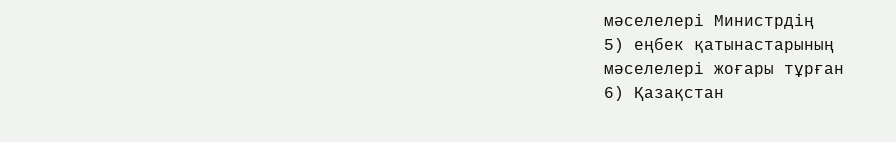мәселелері Министрдің
5) еңбек қатынастарының
мәселелері жоғары тұрған
6) Қазақстан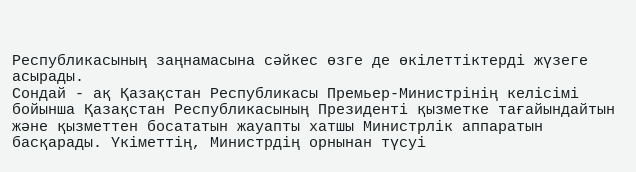Республикасының заңнамасына сәйкес өзге де өкілеттіктерді жүзеге асырады.
Сондай - ақ Қазақстан Республикасы Премьер-Министрінің келісімі бойынша Қазақстан Республикасының Президенті қызметке тағайындайтын және қызметтен босататын жауапты хатшы Министрлік аппаратын басқарады. Үкіметтің, Министрдің орнынан түсуі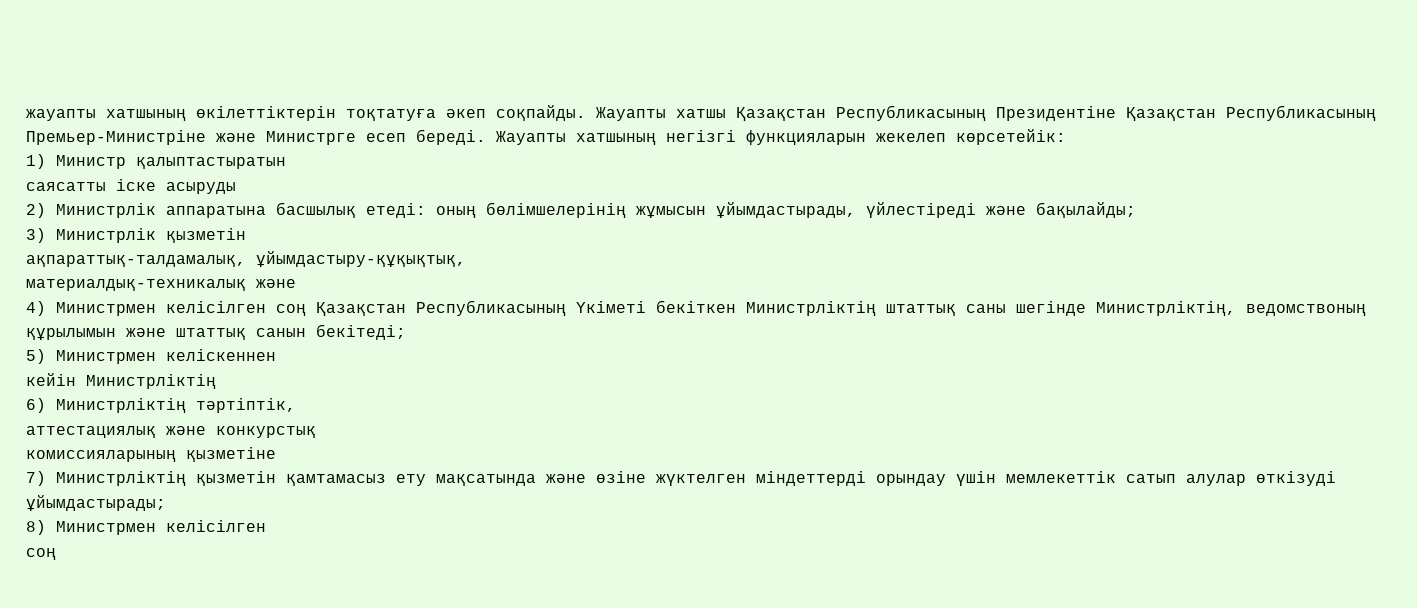жауапты хатшының өкілеттіктерін тоқтатуға әкеп соқпайды. Жауапты хатшы Қазақстан Республикасының Президентіне Қазақстан Республикасының Премьер-Министріне және Министрге есеп береді. Жауапты хатшының негізгі функцияларын жекелеп көрсетейік:
1) Министр қалыптастыратын
саясатты іске асыруды
2) Министрлік аппаратына басшылық етеді: оның бөлімшелерінің жұмысын ұйымдастырады, үйлестіреді және бақылайды;
3) Министрлік қызметін
ақпараттық-талдамалық, ұйымдастыру-құқықтық,
материалдық-техникалық және
4) Министрмен келісілген соң Қазақстан Республикасының Үкіметі бекіткен Министрліктің штаттық саны шегінде Министрліктің, ведомствоның құрылымын және штаттық санын бекітеді;
5) Министрмен келіскеннен
кейін Министрліктің
6) Министрліктің тәртіптік,
аттестациялық және конкурстық
комиссияларының қызметіне
7) Министрліктің қызметін қамтамасыз ету мақсатында және өзіне жүктелген міндеттерді орындау үшін мемлекеттік сатып алулар өткізуді ұйымдастырады;
8) Министрмен келісілген
соң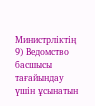Министрліктің
9) Ведомство басшысы тағайындау үшін ұсынатын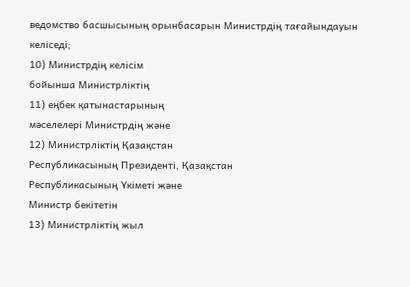ведомство басшысының орынбасарын Министрдің тағайындауын келіседі;
10) Министрдің келісім
бойынша Министрліктің
11) еңбек қатынастарының
мәселелері Министрдің және
12) Министрліктің Қазақстан
Республикасының Президенті, Қазақстан
Республикасының Үкіметі және
Министр бекітетін
13) Министрліктің жыл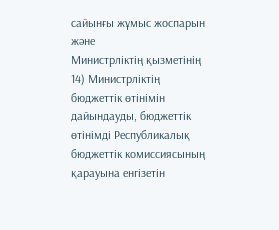сайынғы жұмыс жоспарын және
Министрліктің қызметінің
14) Министрліктің бюджеттік өтінімін дайындауды, бюджеттік өтінімді Республикалық бюджеттік комиссиясының қарауына енгізетін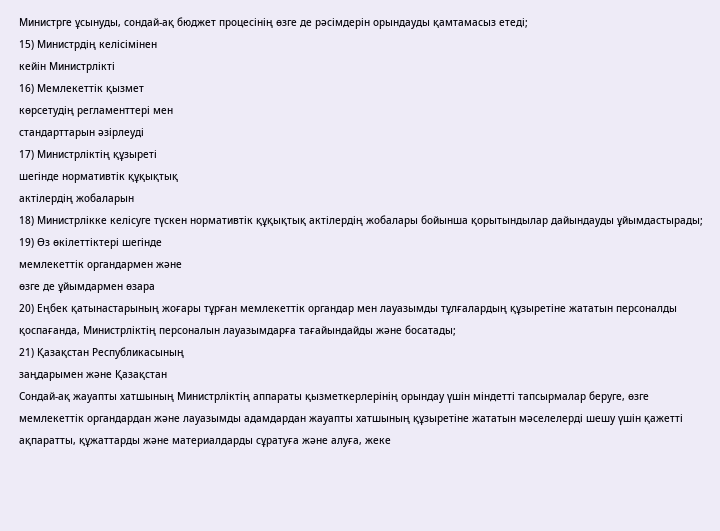Министрге ұсынуды, сондай-ақ бюджет процесінің өзге де рәсімдерін орындауды қамтамасыз етеді;
15) Министрдің келісімінен
кейін Министрлікті
16) Мемлекеттік қызмет
көрсетудің регламенттері мен
стандарттарын әзірлеуді
17) Министрліктің құзыреті
шегінде нормативтік құқықтық
актілердің жобаларын
18) Министрлікке келісуге түскен нормативтік құқықтық актілердің жобалары бойынша қорытындылар дайындауды ұйымдастырады;
19) Өз өкілеттіктері шегінде
мемлекеттік органдармен және
өзге де ұйымдармен өзара
20) Еңбек қатынастарының жоғары тұрған мемлекеттік органдар мен лауазымды тұлғалардың құзыретіне жататын персоналды қоспағанда, Министрліктің персоналын лауазымдарға тағайындайды және босатады;
21) Қазақстан Республикасының
заңдарымен және Қазақстан
Сондай-ақ жауапты хатшының Министрліктің аппараты қызметкерлерінің орындау үшін міндетті тапсырмалар беруге, өзге мемлекеттік органдардан және лауазымды адамдардан жауапты хатшының құзыретіне жататын мәселелерді шешу үшін қажетті ақпаратты, құжаттарды және материалдарды сұратуға және алуға, жеке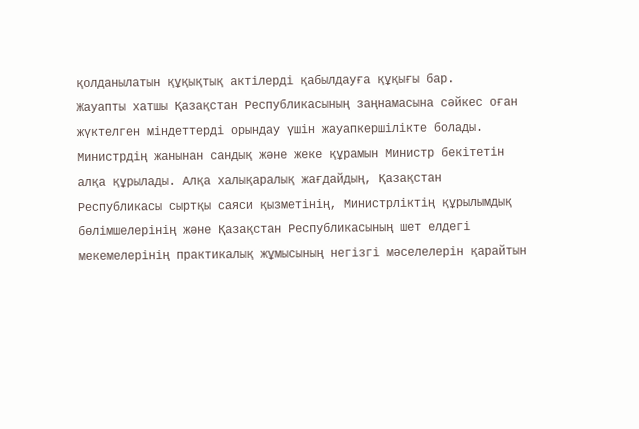қолданылатын құқықтық актілерді қабылдауға құқығы бар.
Жауапты хатшы Қазақстан Республикасының заңнамасына сәйкес оған жүктелген міндеттерді орындау үшін жауапкершілікте болады.
Министрдің жанынан сандық және жеке құрамын Министр бекітетін алқа құрылады. Алқа халықаралық жағдайдың, Қазақстан Республикасы сыртқы саяси қызметінің, Министрліктің құрылымдық бөлімшелерінің және Қазақстан Республикасының шет елдегі мекемелерінің практикалық жұмысының негізгі мәселелерін қарайтын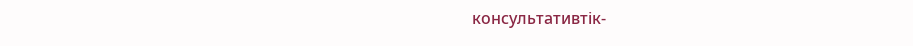консультативтік-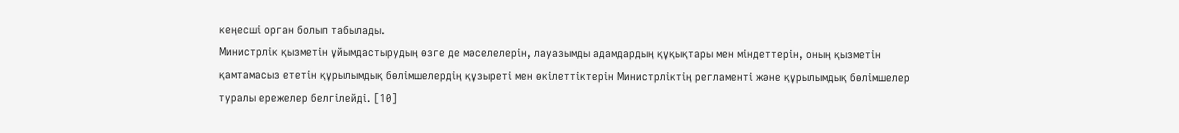кеңесші орган болып табылады.
Министрлік қызметін ұйымдастырудың өзге де мәселелерін, лауазымды адамдардың құқықтары мен міндеттерін, оның қызметін қамтамасыз ететін құрылымдық бөлімшелердің құзыреті мен өкілеттіктерін Министрліктің регламенті және құрылымдық бөлімшелер туралы ережелер белгілейді. [10]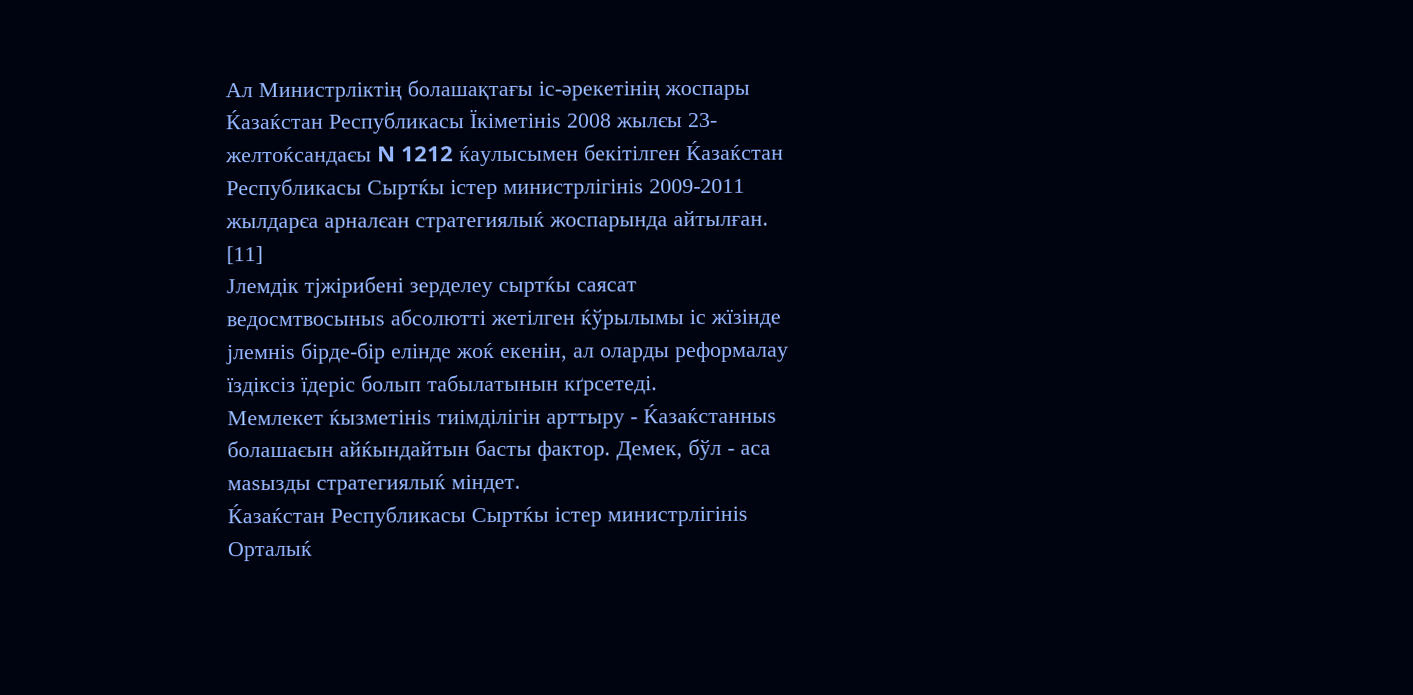Ал Министрліктің болашақтағы іс-әрекетінің жоспары Ќазаќстан Республикасы Їкіметініѕ 2008 жылєы 23-желтоќсандаєы N 1212 ќаулысымен бекітілген Ќазаќстан Республикасы Сыртќы істер министрлігініѕ 2009-2011 жылдарєа арналєан стратегиялыќ жоспарында айтылған. [11]
Јлемдік тјжірибені зерделеу сыртќы саясат ведосмтвосыныѕ абсолютті жетілген ќўрылымы іс жїзінде јлемніѕ бірде-бір елінде жоќ екенін, ал оларды реформалау їздіксіз їдеріс болып табылатынын кґрсетеді.
Мемлекет ќызметініѕ тиімділігін арттыру - Ќазаќстанныѕ болашаєын айќындайтын басты фактор. Демек, бўл - аса маѕызды стратегиялыќ міндет.
Ќазаќстан Республикасы Сыртќы істер министрлігініѕ Орталыќ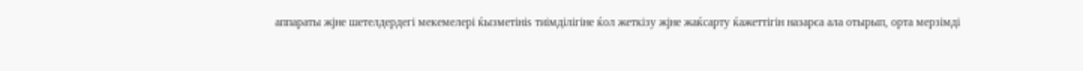аппараты жјне шетелдердегі мекемелері ќызметініѕ тиімділігіне ќол жеткізу жјне жаќсарту ќажеттігін назарєа ала отырып, орта мерзімді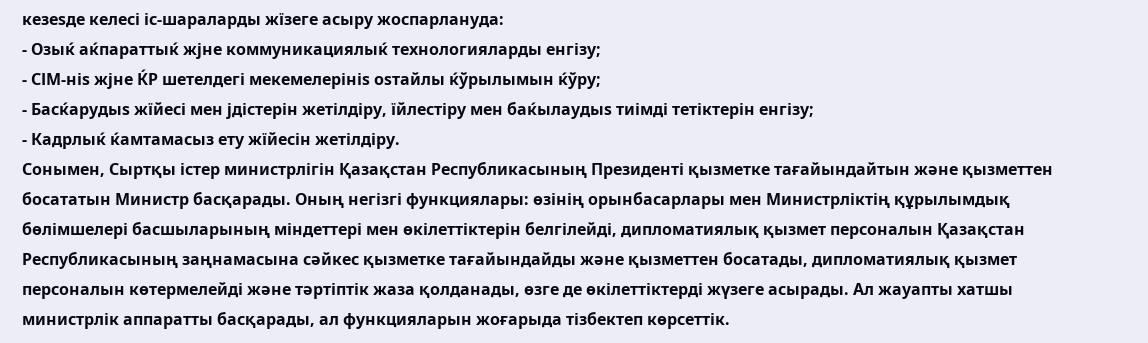кезеѕде келесі іс-шараларды жїзеге асыру жоспарлануда:
- Озыќ аќпараттыќ жјне коммуникациялыќ технологияларды енгізу;
- СІМ-ніѕ жјне ЌР шетелдегі мекемелерініѕ оѕтайлы ќўрылымын ќўру;
- Басќарудыѕ жїйесі мен јдістерін жетілдіру, їйлестіру мен баќылаудыѕ тиімді тетіктерін енгізу;
- Кадрлыќ ќамтамасыз ету жїйесін жетілдіру.
Сонымен, Сыртқы істер министрлігін Қазақстан Республикасының Президенті қызметке тағайындайтын және қызметтен босататын Министр басқарады. Оның негізгі функциялары: өзінің орынбасарлары мен Министрліктің құрылымдық бөлімшелері басшыларының міндеттері мен өкілеттіктерін белгілейді, дипломатиялық қызмет персоналын Қазақстан Республикасының заңнамасына сәйкес қызметке тағайындайды және қызметтен босатады, дипломатиялық қызмет персоналын көтермелейді және тәртіптік жаза қолданады, өзге де өкілеттіктерді жүзеге асырады. Ал жауапты хатшы министрлік аппаратты басқарады, ал функцияларын жоғарыда тізбектеп көрсеттік.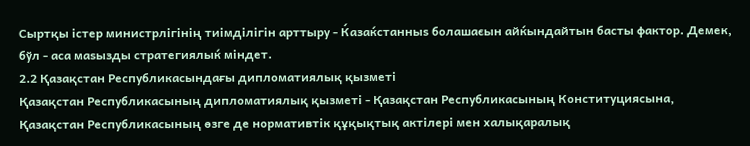Сыртқы істер министрлігінің тиімділігін арттыру - Ќазаќстанныѕ болашаєын айќындайтын басты фактор. Демек, бўл - аса маѕызды стратегиялыќ міндет.
2.2 Қазақстан Республикасындағы дипломатиялық қызметі
Қазақстан Республикасының дипломатиялық қызметі - Қазақстан Республикасының Конституциясына, Қазақстан Республикасының өзге де нормативтік құқықтық актілерi мен халықаралық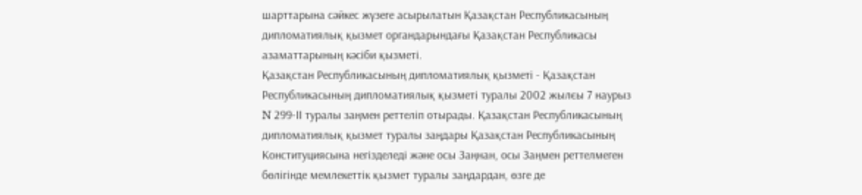шарттарына сәйкес жүзеге асырылатын Қазақстан Республикасының дипломатиялық қызмет органдарындағы Қазақстан Республикасы азаматтарының кәсiби қызметi.
Қазақстан Республикасының дипломатиялық қызметі - Қазақстан Республикасының дипломатиялық қызметі туралы 2002 жылєы 7 наурыз N 299-ІІ туралы заңмен реттеліп отырады. Қазақстан Республикасының дипломатиялық қызмет туралы заңдары Қазақстан Республикасының Конституциясына негізделеді және осы Заңнан, осы Заңмен реттелмеген бөлігінде мемлекеттік қызмет туралы заңдардан, өзге де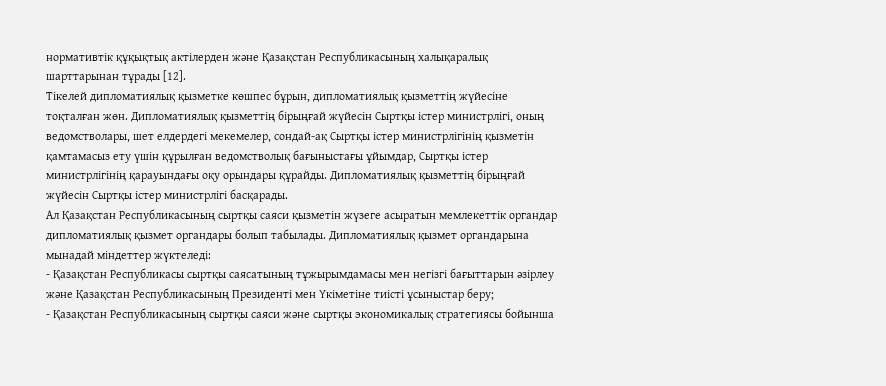нормативтік құқықтық актілерден және Қазақстан Республикасының халықаралық шарттарынан тұрады [12].
Тікелей дипломатиялық қызметке көшпес бұрын, дипломатиялық қызметтің жүйесіне тоқталған жөн. Дипломатиялық қызметтiң бiрыңғай жүйесiн Сыртқы iстер министрлiгi, оның ведомстволары, шет елдердегi мекемелер, сондай-ақ Сыртқы iстер министрлiгінiң қызметiн қамтамасыз ету үшiн құрылған ведомстволық бағыныстағы ұйымдар, Сыртқы iстер министрлiгiнiң қарауындағы оқу орындары құрайды. Дипломатиялық қызметтiң бiрыңғай жүйесiн Сыртқы iстер министрлiгi басқарады.
Ал Қазақстан Республикасының сыртқы саяси қызметін жүзеге асыратын мемлекеттік органдар дипломатиялық қызмет органдары болып табылады. Дипломатиялық қызмет органдарына мынадай мiндеттер жүктеледi:
- Қазақстан Республикасы сыртқы саясатының тұжырымдамасы мен негізгi бағыттарын әзiрлеу және Қазақстан Республикасының Президентi мен Yкiметiне тиiстi ұсыныстар беру;
- Қазақстан Республикасының сыртқы саяси және сыртқы экономикалық стратегиясы бойынша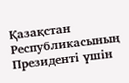Қазақстан Республикасының Президентi үшiн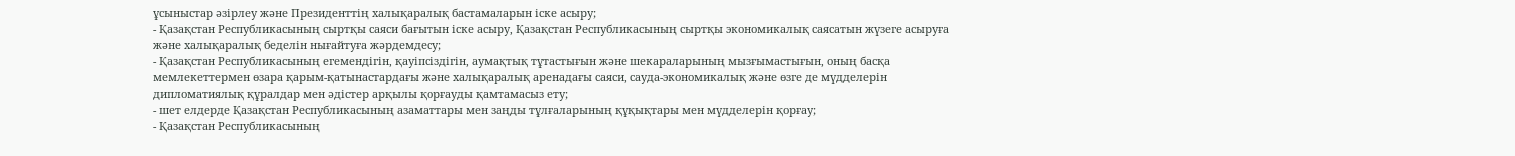ұсыныстар әзiрлеу және Президенттiң халықаралық бастамаларын iске асыру;
- Қазақстан Республикасының сыртқы саяси бағытын iске асыру, Қазақстан Республикасының сыртқы экономикалық саясатын жүзеге асыруға және халықаралық беделiн нығайтуға жәрдемдесу;
- Қазақстан Республикасының егемендiгiн, қауiпсiздiгiн, аумақтық тұтастығын және шекараларының мызғымастығын, оның басқа мемлекеттермен өзара қарым-қатынастардағы және халықаралық аренадағы саяси, сауда-экономикалық және өзге де мүдделерiн дипломатиялық құралдар мен әдiстер арқылы қорғауды қамтамасыз ету;
- шет елдерде Қазақстан Республикасының азаматтары мен заңды тұлғаларының құқықтары мен мүдделерiн қорғау;
- Қазақстан Республикасының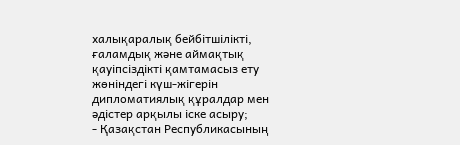халықаралық бейбiтшiлiктi, ғаламдық және аймақтық қауiпсiздiктi қамтамасыз ету жөнiндегi күш-жiгерiн дипломатиялық құралдар мен әдiстер арқылы iске асыру;
- Қазақстан Республикасының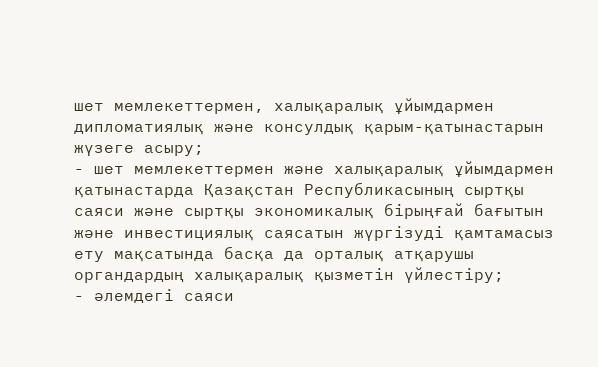шет мемлекеттермен, халықаралық ұйымдармен дипломатиялық және консулдық қарым-қатынастарын жүзеге асыру;
- шет мемлекеттермен және халықаралық ұйымдармен қатынастарда Қазақстан Республикасының сыртқы саяси және сыртқы экономикалық бiрыңғай бағытын және инвестициялық саясатын жүргiзудi қамтамасыз ету мақсатында басқа да орталық атқарушы органдардың халықаралық қызметiн үйлестiру;
- әлемдегi саяси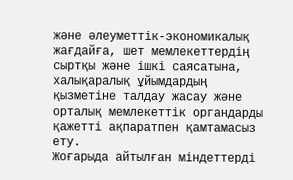және әлеуметтiк-экономикалық жағдайға, шет мемлекеттердiң сыртқы және iшкi саясатына, халықаралық ұйымдардың қызметiне талдау жасау және орталық мемлекеттiк органдарды қажеттi ақпаратпен қамтамасыз ету.
Жоғарыда айтылған міндеттерді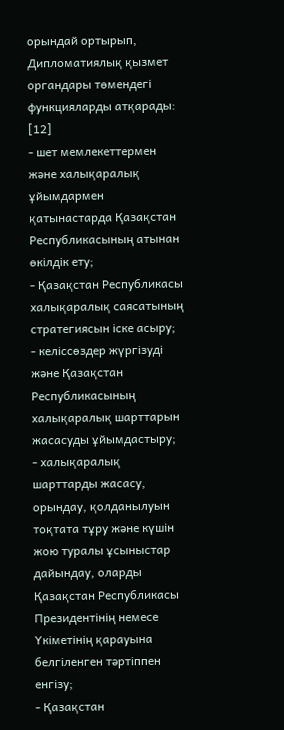орындай ортырып, Дипломатиялық қызмет органдары төмендегі функцияларды атқарады: [12]
- шет мемлекеттермен және халықаралық ұйымдармен қатынастарда Қазақстан Республикасының атынан өкiлдiк ету;
- Қазақстан Республикасы халықаралық саясатының стратегиясын iске асыру;
- келiссөздер жүргiзудi және Қазақстан Республикасының халықаралық шарттарын жасасуды ұйымдастыру;
- халықаралық шарттарды жасасу, орындау, қолданылуын тоқтата тұру және күшiн жою туралы ұсыныстар дайындау, оларды Қазақстан Республикасы Президентiнiң немесе Yкiметiнiң қарауына белгiленген тәртiппен енгiзу;
- Қазақстан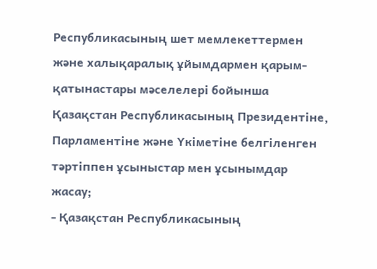Республикасының шет мемлекеттермен және халықаралық ұйымдармен қарым-қатынастары мәселелерi бойынша Қазақстан Республикасының Президентiне, Парламентiне және Yкiметiне белгiленген тәртiппен ұсыныстар мен ұсынымдар жасау;
- Қазақстан Республикасының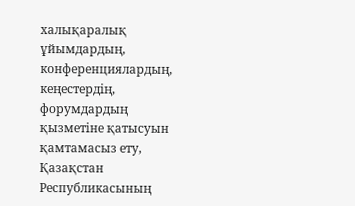халықаралық ұйымдардың, конференциялардың, кеңестердiң, форумдардың қызметiне қатысуын қамтамасыз ету, Қазақстан Республикасының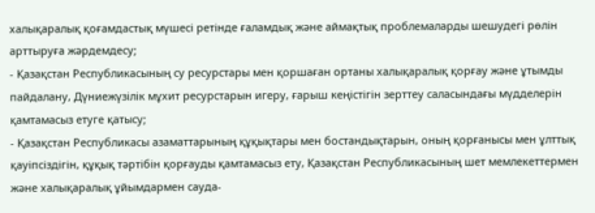халықаралық қоғамдастық мүшесi ретiнде ғаламдық және аймақтық проблемаларды шешудегi рөлiн арттыруға жәрдемдесу;
- Қазақстан Республикасының су ресурстары мен қоршаған ортаны халықаралық қорғау және ұтымды пайдалану, Дүниежүзiлiк мұхит ресурстарын игеру, ғарыш кеңiстiгiн зерттеу саласындағы мүдделерiн қамтамасыз етуге қатысу;
- Қазақстан Республикасы азаматтарының құқықтары мен бостандықтарын, оның қорғанысы мен ұлттық қауiпсiздiгiн, құқық тәртiбiн қорғауды қамтамасыз ету, Қазақстан Республикасының шет мемлекеттермен және халықаралық ұйымдармен сауда-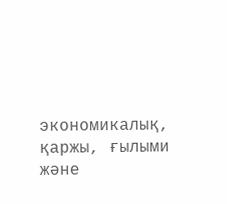экономикалық, қаржы, ғылыми және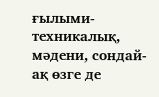ғылыми-техникалық, мәдени, сондай-ақ өзге де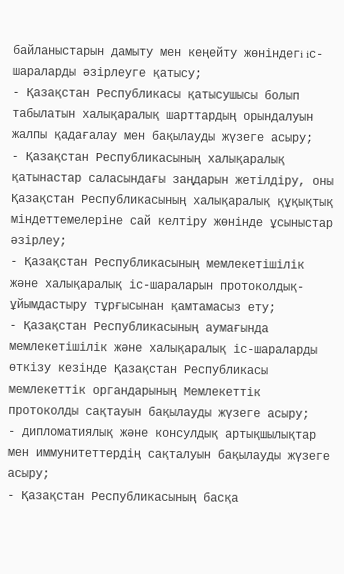байланыстарын дамыту мен кеңейту жөнiндегi iс-шараларды әзiрлеуге қатысу;
- Қазақстан Республикасы қатысушысы болып табылатын халықаралық шарттардың орындалуын жалпы қадағалау мен бақылауды жүзеге асыру;
- Қазақстан Республикасының халықаралық қатынастар саласындағы заңдарын жетiлдiру, оны Қазақстан Республикасының халықаралық құқықтық мiндеттемелерiне сай келтiру жөнiнде ұсыныстар әзiрлеу;
- Қазақстан Республикасының мемлекетiшiлiк және халықаралық iс-шараларын протоколдық-ұйымдастыру тұрғысынан қамтамасыз ету;
- Қазақстан Республикасының аумағында мемлекетiшiлiк және халықаралық iс-шараларды өткiзу кезiнде Қазақстан Республикасы мемлекеттiк органдарының Мемлекеттiк протоколды сақтауын бақылауды жүзеге асыру;
- дипломатиялық және консулдық артықшылықтар мен иммунитеттердiң сақталуын бақылауды жүзеге асыру;
- Қазақстан Республикасының басқа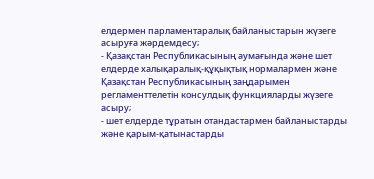елдермен парламентаралық байланыстарын жүзеге асыруға жәрдемдесу;
- Қазақстан Республикасының аумағында және шет елдерде халықаралық-құқықтық нормалармен және Қазақстан Республикасының заңдарымен регламенттелетiн консулдық функцияларды жүзеге асыру;
- шет елдерде тұратын отандастармен байланыстарды және қарым-қатынастарды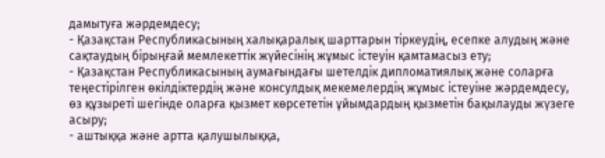дамытуға жәрдемдесу;
- Қазақстан Республикасының халықаралық шарттарын тiркеудiң, есепке алудың және сақтаудың бiрыңғай мемлекеттiк жүйесiнiң жұмыс iстеуiн қамтамасыз ету;
- Қазақстан Республикасының аумағындағы шетелдiк дипломатиялық және соларға теңестiрiлген өкiлдiктердiң және консулдық мекемелердiң жұмыс iстеуiне жәрдемдесу, өз құзыретi шегiнде оларға қызмет көрсететiн ұйымдардың қызметiн бақылауды жүзеге асыру;
- аштыққа және артта қалушылыққа,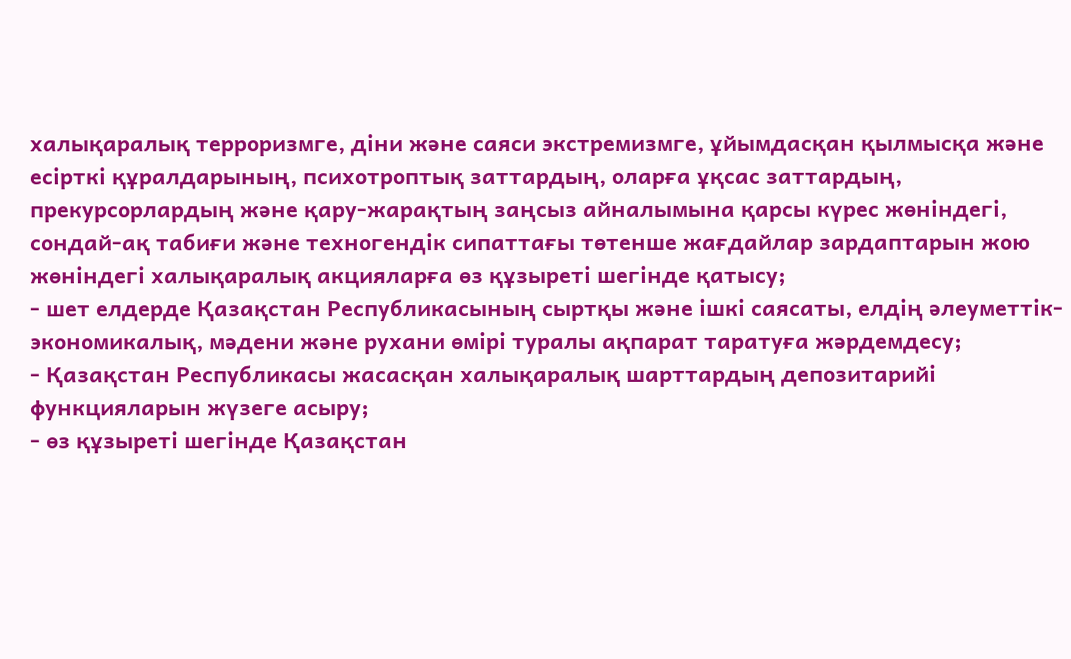халықаралық терроризмге, дiни және саяси экстремизмге, ұйымдасқан қылмысқа және есiрткi құралдарының, психотроптық заттардың, оларға ұқсас заттардың, прекурсорлардың және қару-жарақтың заңсыз айналымына қарсы күрес жөнiндегi, сондай-ақ табиғи және техногендiк сипаттағы төтенше жағдайлар зардаптарын жою жөніндегі халықаралық акцияларға өз құзыреті шегiнде қатысу;
- шет елдерде Қазақстан Республикасының сыртқы және iшкi саясаты, елдiң әлеуметтiк-экономикалық, мәдени және рухани өмiрi туралы ақпарат таратуға жәрдемдесу;
- Қазақстан Республикасы жасасқан халықаралық шарттардың депозитарийi функцияларын жүзеге асыру;
- өз құзыретi шегiнде Қазақстан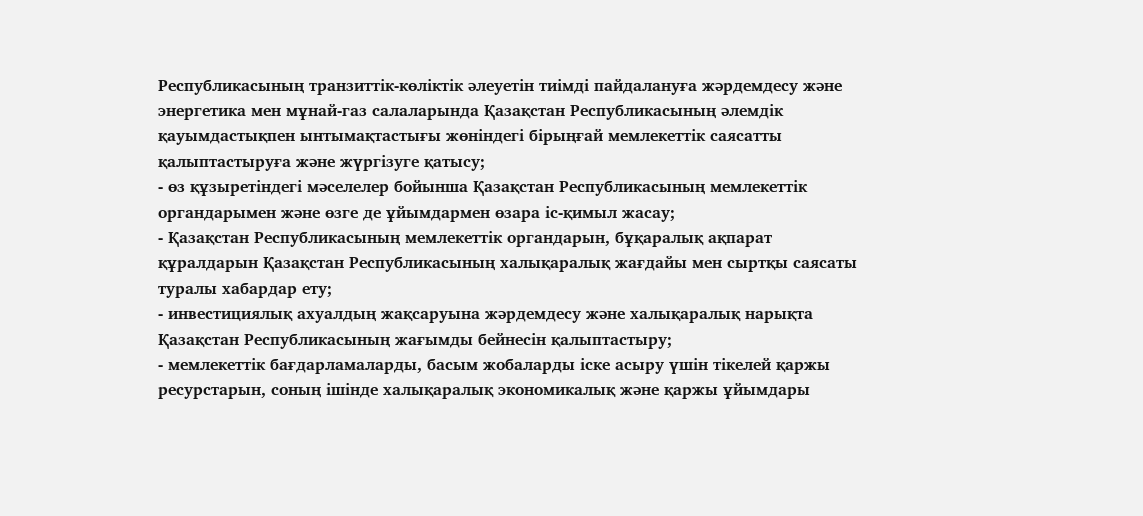Республикасының транзиттiк-көлiктiк әлеуетiн тиiмдi пайдалануға жәрдемдесу және энергетика мен мұнай-газ салаларында Қазақстан Республикасының әлемдiк қауымдастықпен ынтымақтастығы жөнiндегi бiрыңғай мемлекеттiк саясатты қалыптастыруға және жүргiзуге қатысу;
- өз құзыретiндегi мәселелер бойынша Қазақстан Республикасының мемлекеттiк органдарымен және өзге де ұйымдармен өзара iс-қимыл жасау;
- Қазақстан Республикасының мемлекеттiк органдарын, бұқаралық ақпарат құралдарын Қазақстан Республикасының халықаралық жағдайы мен сыртқы саясаты туралы хабардар ету;
- инвестициялық ахуалдың жақсаруына жәрдемдесу және халықаралық нарықта Қазақстан Республикасының жағымды бейнесiн қалыптастыру;
- мемлекеттiк бағдарламаларды, басым жобаларды iске асыру үшiн тiкелей қаржы ресурстарын, соның iшiнде халықаралық экономикалық және қаржы ұйымдары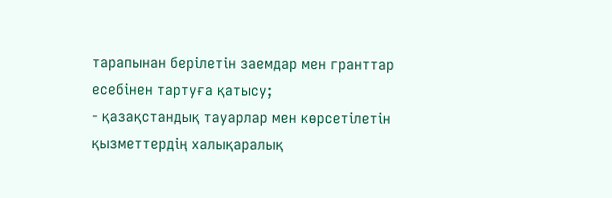тарапынан берiлетiн заемдар мен гранттар есебiнен тартуға қатысу;
- қазақстандық тауарлар мен көрсетiлетiн қызметтердiң халықаралық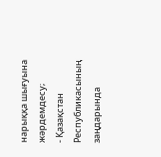нарыққа шығуына жәрдемдесу;
- Қазақстан Республикасының заңдарында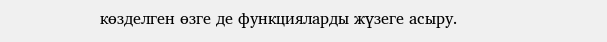көзделген өзге де функцияларды жүзеге асыру.